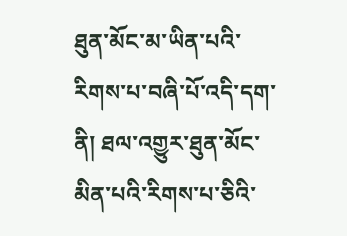ཐུན་མོང་མ་ཡིན་པའི་རིགས་པ་བཞི་པོ་འདི་དག་ནི། ཐལ་འགྱུར་ཐུན་མོང་མིན་པའི་རིགས་པ་ཅིའི་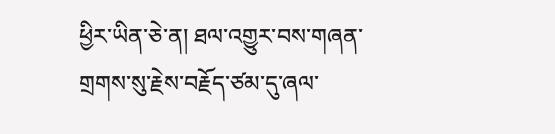ཕྱིར་ཡིན་ཅེ་ན། ཐལ་འགྱུར་བས་གཞན་གྲགས་སུ་རྗེས་བརྗོད་ཙམ་དུ་ཞལ་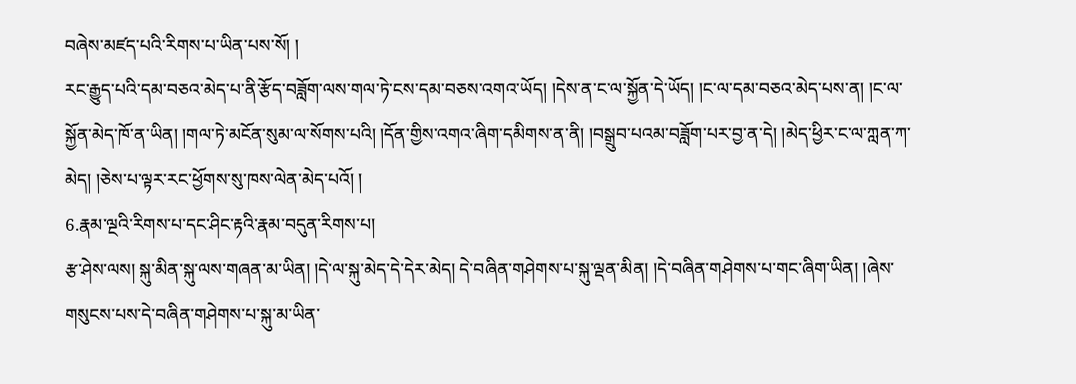བཞེས་མཛད་པའི་རིགས་པ་ཡིན་པས་སོ། །
རང་རྒྱུད་པའི་དམ་བཅའ་མེད་པ་ནི་རྩོད་བཟློག་ལས་གལ་ཏེ་ངས་དམ་བཅས་འགའ་ཡོད། །དེས་ན་ང་ལ་སྐྱོན་དེ་ཡོད། །ང་ལ་དམ་བཅའ་མེད་པས་ན། །ང་ལ་སྐྱོན་མེད་ཁོ་ན་ཡིན། །གལ་ཏེ་མངོན་སུམ་ལ་སོགས་པའི། །དོན་གྱིས་འགའ་ཞིག་དམིགས་ན་ནི། །བསྒྲུབ་པའམ་བཟློག་པར་བྱ་ན་དེ། །མེད་ཕྱིར་ང་ལ་ཀླན་ཀ་མེད། །ཅེས་པ་ལྟར་རང་ཕྱོགས་སུ་ཁས་ལེན་མེད་པའོ། །
6.རྣམ་ལྔའི་རིགས་པ་དང་ཤིང་རྟའི་རྣམ་བདུན་རིགས་པ།
རྩ་ཤེས་ལས། སྐུ་མིན་སྐུ་ལས་གཞན་མ་ཡིན། །དེ་ལ་སྐུ་མེད་དེ་དེར་མེད། དེ་བཞིན་གཤེགས་པ་སྐུ་ལྡན་མིན། །དེ་བཞིན་གཤེགས་པ་གང་ཞིག་ཡིན། །ཞེས་གསུངས་པས་དེ་བཞིན་གཤེགས་པ་སྐུ་མ་ཡིན་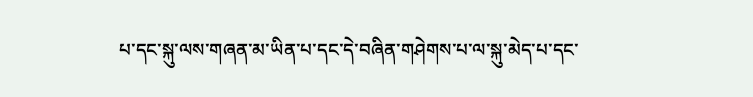པ་དང་སྐུ་ལས་གཞན་མ་ཡིན་པ་དང་དེ་བཞིན་གཤེགས་པ་ལ་སྐུ་མེད་པ་དང་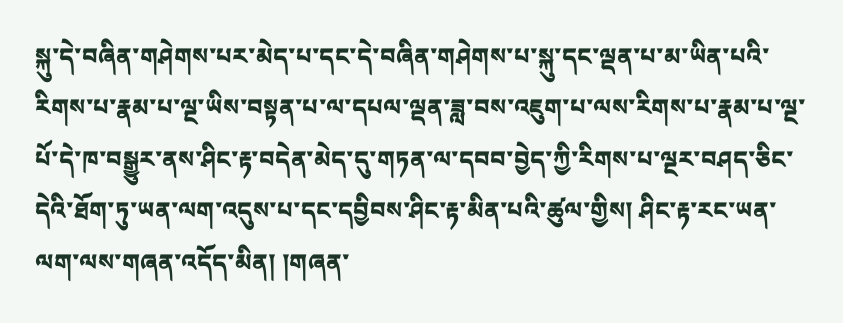སྐུ་དེ་བཞིན་གཤེགས་པར་མེད་པ་དང་དེ་བཞིན་གཤེགས་པ་སྐུ་དང་ལྡན་པ་མ་ཡིན་པའི་རིགས་པ་རྣམ་པ་ལྔ་ཡིས་བསྟན་པ་ལ་དཔལ་ལྡན་ཟླ་བས་འཇུག་པ་ལས་རིགས་པ་རྣམ་པ་ལྔ་པོ་དེ་ཁ་བསྒྱུར་ནས་ཤིང་རྟ་བདེན་མེད་དུ་གཏན་ལ་དབབ་བྱེད་ཀྱི་རིགས་པ་ལྔར་བཤད་ཅིང་དེའི་ཐོག་ཏུ་ཡན་ལག་འདུས་པ་དང་དབྱིབས་ཤིང་རྟ་མིན་པའི་ཚུལ་གྱིས། ཤིང་རྟ་རང་ཡན་ལག་ལས་གཞན་འདོད་མིན། །གཞན་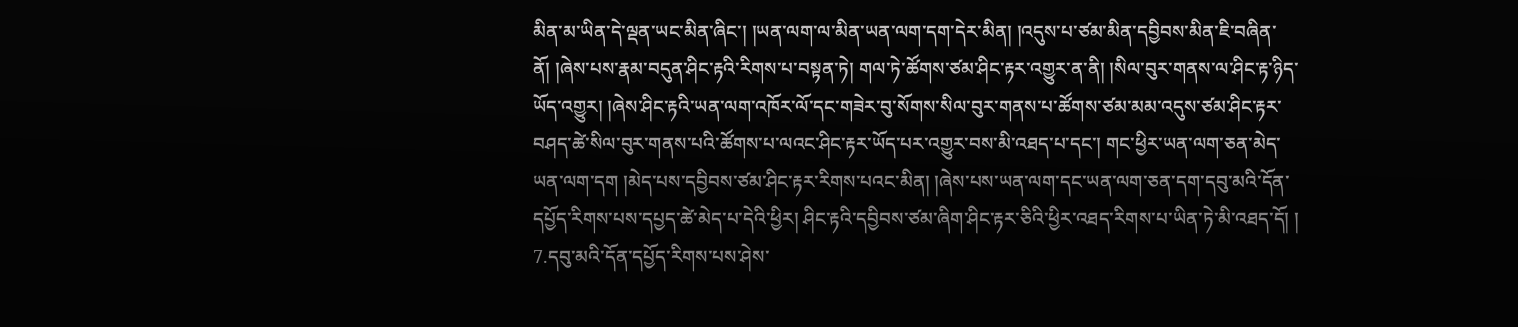མིན་མ་ཡིན་དེ་ལྡན་ཡང་མིན་ཞིང་། །ཡན་ལག་ལ་མིན་ཡན་ལག་དག་དེར་མིན། །འདུས་པ་ཙམ་མིན་དབྱིབས་མིན་ཇི་བཞིན་ནོ། །ཞེས་པས་རྣམ་བདུན་ཤིང་རྟའི་རིགས་པ་བསྟན་ཏེ། གལ་ཏེ་ཚོགས་ཙམ་ཤིང་རྟར་འགྱུར་ན་ནི། །སིལ་བུར་གནས་ལ་ཤིང་རྟ་ཉིད་ཡོད་འགྱུར། །ཞེས་ཤིང་རྟའི་ཡན་ལག་འཁོར་ལོ་དང་གཟེར་བུ་སོགས་སིལ་བུར་གནས་པ་ཚོགས་ཙམ་མམ་འདུས་ཙམ་ཤིང་རྟར་བཤད་ཚེ་སིལ་བུར་གནས་པའི་ཚོགས་པ་ལའང་ཤིང་རྟར་ཡོད་པར་འགྱུར་བས་མི་འཐད་པ་དང་། གང་ཕྱིར་ཡན་ལག་ཅན་མེད་ཡན་ལག་དག །མེད་པས་དབྱིབས་ཙམ་ཤིང་རྟར་རིགས་པའང་མིན། །ཞེས་པས་ཡན་ལག་དང་ཡན་ལག་ཅན་དག་དབུ་མའི་དོན་དཔྱོད་རིགས་པས་དཔྱད་ཚེ་མེད་པ་དེའི་ཕྱིར། ཤིང་རྟའི་དབྱིབས་ཙམ་ཞིག་ཤིང་རྟར་ཅིའི་ཕྱིར་འཐད་རིགས་པ་ཡིན་ཏེ་མི་འཐད་དོ། །
7.དབུ་མའི་དོན་དཔྱོད་རིགས་པས་ཤེས་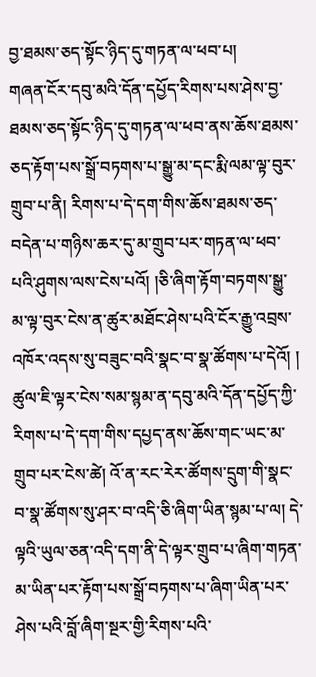བྱ་ཐམས་ཅད་སྟོང་ཉིད་དུ་གཏན་ལ་ཕབ་པ།
གཞན་ངོར་དབུ་མའི་དོན་དཔྱོད་རིགས་པས་ཤེས་བྱ་ཐམས་ཅད་སྟོང་ཉིད་དུ་གཏན་ལ་ཕབ་ནས་ཆོས་ཐམས་ཅད་རྟོག་པས་སྒྲོ་བཏགས་པ་སྒྱུ་མ་དང་རྨི་ལམ་ལྟ་བུར་གྲུབ་པ་ནི། རིགས་པ་དེ་དག་གིས་ཆོས་ཐམས་ཅད་བདེན་པ་གཉིས་ཆར་དུ་མ་གྲུབ་པར་གཏན་ལ་ཕབ་པའི་ཤུགས་ལས་ངེས་པའོ། །ཅི་ཞིག་རྟོག་བཏགས་སྒྱུ་མ་ལྟ་བུར་ངེས་ན་ཚུར་མཐོང་ཤེས་པའི་ངོར་རྒྱུ་འབྲས་འཁོར་འདས་སུ་བཟུང་བའི་སྣང་བ་སྣ་ཚོགས་པ་དེའོ། །
ཚུལ་ཇི་ལྟར་ངེས་སམ་སྙམ་ན་དབུ་མའི་དོན་དཔྱོད་ཀྱི་རིགས་པ་དེ་དག་གིས་དཔྱད་ནས་ཆོས་གང་ཡང་མ་གྲུབ་པར་ངེས་ཚེ། འོ་ན་རང་རེར་ཚོགས་དྲུག་གི་སྣང་བ་སྣ་ཚོགས་སུ་ཤར་བ་འདི་ཅི་ཞིག་ཡིན་སྙམ་པ་ལ། དེ་ལྟའི་ཡུལ་ཅན་འདི་དག་ནི་དེ་ལྟར་གྲུབ་པ་ཞིག་གཏན་མ་ཡིན་པར་རྟོག་པས་སྒྲོ་བཏགས་པ་ཞིག་ཡིན་པར་ཤེས་པའི་བློ་ཞིག་སྔར་གྱི་རིགས་པའི་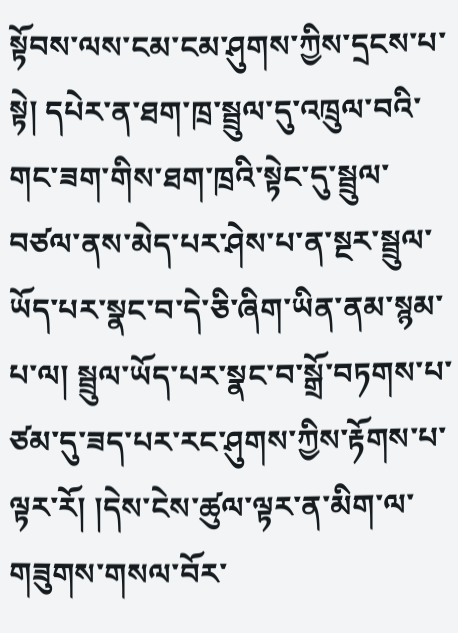སྟོབས་ལས་ངམ་ངམ་ཤུགས་ཀྱིས་དྲངས་པ་སྟེ། དཔེར་ན་ཐག་ཁྲ་སྦྲུལ་དུ་འཁྲུལ་བའི་གང་ཟག་གིས་ཐག་ཁྲའི་སྟེང་དུ་སྦྲུལ་བཙལ་ནས་མེད་པར་ཤེས་པ་ན་སྔར་སྦྲུལ་ཡོད་པར་སྣང་བ་དེ་ཅི་ཞིག་ཡིན་ནམ་སྙམ་པ་ལ། སྦྲུལ་ཡོད་པར་སྣང་བ་སྒྲོ་བཏགས་པ་ཙམ་དུ་ཟད་པར་རང་ཤུགས་ཀྱིས་རྟོགས་པ་ལྟར་རོ། །དེས་ངེས་ཚུལ་ལྟར་ན་མིག་ལ་གཟུགས་གསལ་བོར་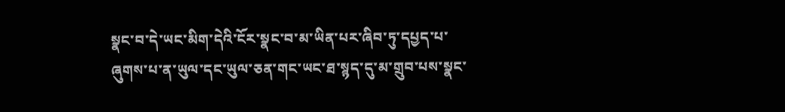སྣང་བ་དེ་ཡང་མིག་དེའི་ངོར་སྣང་བ་མ་ཡིན་པར་ཞིབ་ཏུ་དཔྱད་པ་ཞུགས་པ་ན་ཡུལ་དང་ཡུལ་ཅན་གང་ཡང་ཐ་སྙད་དུ་མ་གྲུབ་པས་སྣང་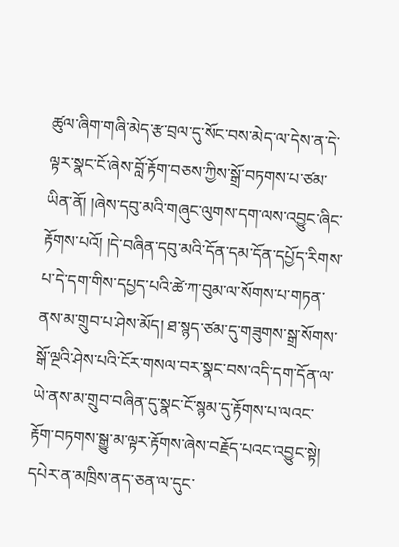ཚུལ་ཞིག་གཞི་མེད་རྩ་བྲལ་དུ་སོང་བས་མེད་ལ་དེས་ན་དེ་ལྟར་སྣང་ངོ་ཞེས་བློ་རྟོག་བཅས་ཀྱིས་སྒྲོ་བཏགས་པ་ཙམ་ཡིན་ནོ། །ཞེས་དབུ་མའི་གཞུང་ལུགས་དག་ལས་འབྱུང་ཞིང་རྟོགས་པའོ། །དེ་བཞིན་དབུ་མའི་དོན་དམ་དོན་དཔྱོད་རིགས་པ་དེ་དག་གིས་དཔྱད་པའི་ཚེ་ཀ་བུམ་ལ་སོགས་པ་གཏན་ནས་མ་གྲུབ་པ་ཤེས་མོད། ཐ་སྙད་ཙམ་དུ་གཟུགས་སྒྲ་སོགས་སྒོ་ལྔའི་ཤེས་པའི་ངོར་གསལ་བར་སྣང་བས་འདི་དག་དོན་ལ་ཡེ་ནས་མ་གྲུབ་བཞིན་དུ་སྣང་ངོ་སྙམ་དུ་རྟོགས་པ་ལའང་རྟོག་བཏགས་སྒྱུ་མ་ལྟར་རྟོགས་ཞེས་བརྗོད་པའང་འབྱུང་སྟེ། དཔེར་ན་མཁྲིས་ནད་ཅན་ལ་དུང་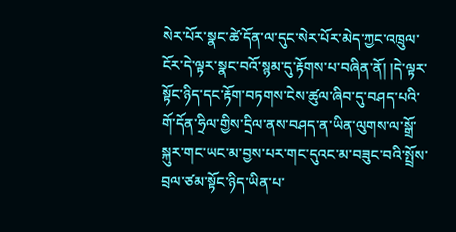སེར་པོར་སྣང་ཚེ་དོན་ལ་དུང་སེར་པོར་མེད་ཀྱང་འཁྲུལ་ངོར་དེ་ལྟར་སྣང་བའོ་སྙམ་དུ་རྟོགས་པ་བཞིན་ནོ། །དེ་ལྟར་སྟོང་ཉིད་དང་རྟོག་བཏགས་ངེས་ཚུལ་ཞིབ་དུ་བཤད་པའི་གོ་དོན་ཧྲིལ་གྱིས་དྲིལ་ནས་བཤད་ན་ཡིན་ལུགས་ལ་སྒྲོ་སྐུར་གང་ཡང་མ་བྱས་པར་གང་དུའང་མ་བཟུང་བའི་སྤྲོས་བྲལ་ཙམ་སྟོང་ཉིད་ཡིན་པ་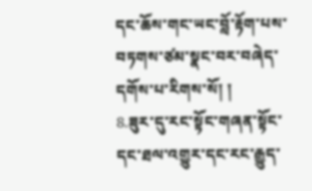དང་ཆོས་གང་ཡང་བློ་རྟོག་པས་བཏགས་ཙམ་སྣང་བར་བཞེད་དགོས་པ་རིགས་སོ། །
8.ཟུར་དུ་རང་སྟོང་གཞན་སྟོང་དང་ཐལ་འགྱུར་དང་རང་རྒྱུད་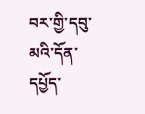བར་གྱི་དབུ་མའི་དོན་དཔྱོད་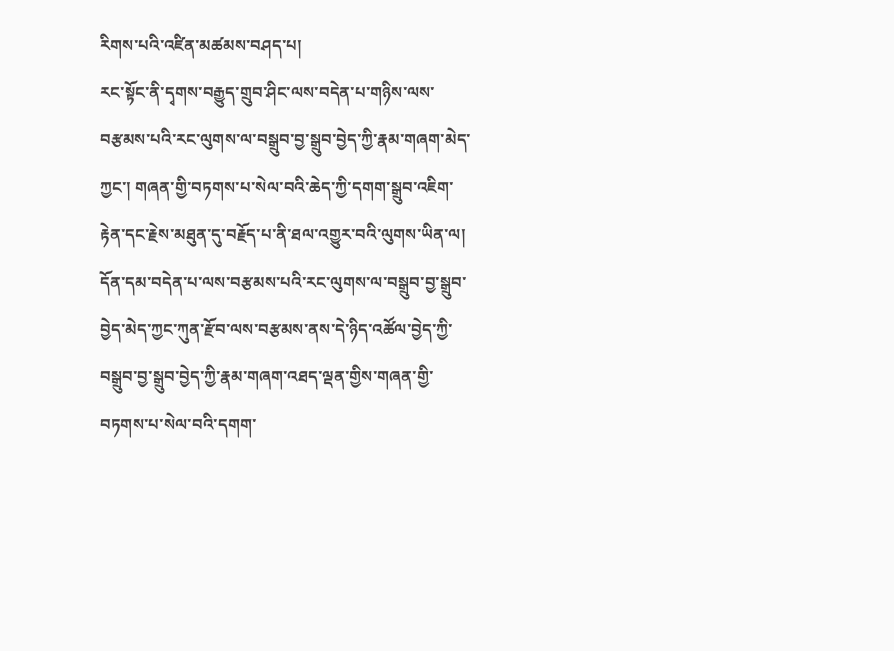རིགས་པའི་འཛིན་མཚམས་བཤད་པ།
རང་སྟོང་ནི་དྭགས་བརྒྱུད་གྲུབ་ཤིང་ལས་བདེན་པ་གཉིས་ལས་བརྩམས་པའི་རང་ལུགས་ལ་བསྒྲུབ་བྱ་སྒྲུབ་བྱེད་ཀྱི་རྣམ་གཞག་མེད་ཀྱང་། གཞན་གྱི་བཏགས་པ་སེལ་བའི་ཆེད་ཀྱི་དགག་སྒྲུབ་འཇིག་རྟེན་དང་རྗེས་མཐུན་དུ་བརྗོད་པ་ནི་ཐལ་འགྱུར་བའི་ལུགས་ཡིན་ལ། དོན་དམ་བདེན་པ་ལས་བརྩམས་པའི་རང་ལུགས་ལ་བསྒྲུབ་བྱ་སྒྲུབ་བྱེད་མེད་ཀྱང་ཀུན་རྫོབ་ལས་བརྩམས་ནས་དེ་ཉིད་འཚོལ་བྱེད་ཀྱི་བསྒྲུབ་བྱ་སྒྲུབ་བྱེད་ཀྱི་རྣམ་གཞག་འཐད་ལྡན་གྱིས་གཞན་གྱི་བཏགས་པ་སེལ་བའི་དགག་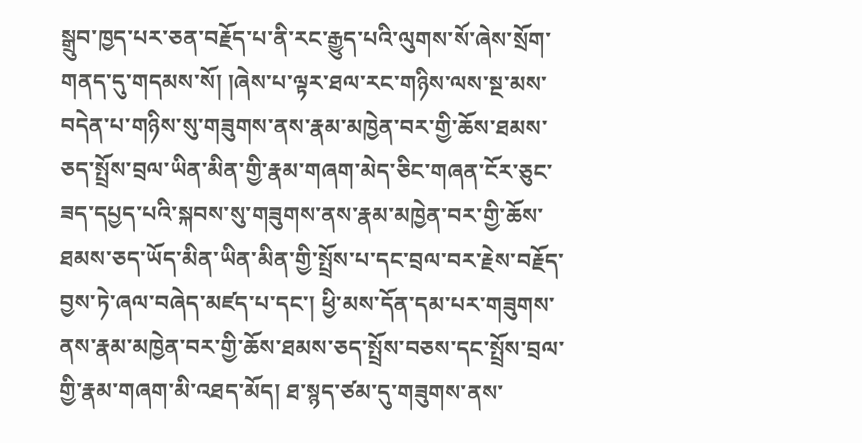སྒྲུབ་ཁྱད་པར་ཅན་བརྗོད་པ་ནི་རང་རྒྱུད་པའི་ལུགས་སོ་ཞེས་སྲོག་གནད་དུ་གདམས་སོ། །ཞེས་པ་ལྟར་ཐལ་རང་གཉིས་ལས་སྔ་མས་བདེན་པ་གཉིས་སུ་གཟུགས་ནས་རྣམ་མཁྱེན་བར་གྱི་ཆོས་ཐམས་ཅད་སྤྲོས་བྲལ་ཡིན་མིན་གྱི་རྣམ་གཞག་མེད་ཅིང་གཞན་ངོར་ཅུང་ཟད་དཔྱད་པའི་སྐབས་སུ་གཟུགས་ནས་རྣམ་མཁྱེན་བར་གྱི་ཆོས་ཐམས་ཅད་ཡོད་མིན་ཡིན་མིན་གྱི་སྤྲོས་པ་དང་བྲལ་བར་རྗེས་བརྗོད་བྱས་ཏེ་ཞལ་བཞེད་མཛད་པ་དང་། ཕྱི་མས་དོན་དམ་པར་གཟུགས་ནས་རྣམ་མཁྱེན་བར་གྱི་ཆོས་ཐམས་ཅད་སྤྲོས་བཅས་དང་སྤྲོས་བྲལ་གྱི་རྣམ་གཞག་མི་འཐད་མོད། ཐ་སྙད་ཙམ་དུ་གཟུགས་ནས་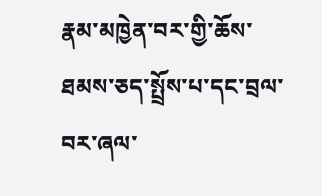རྣམ་མཁྱེན་བར་གྱི་ཆོས་ཐམས་ཅད་སྤྲོས་པ་དང་བྲལ་བར་ཞལ་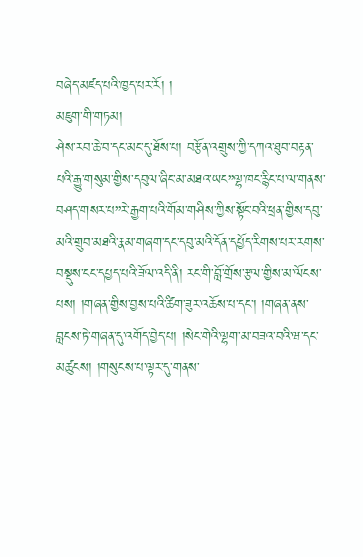བཞེད་མཛད་པའི་ཁྱད་པར་རོ། །
མཇུག་གི་གཏམ།
ཤེས་རབ་ཆེ་བ་དང་མང་དུ་ཐོས་པ། བརྩོན་འགྲུས་ཀྱི་དཀའ་ཐུབ་བརྟན་པའི་རྒྱུ་གསུམ་གྱིས་དབུལ་ཞིང་མ་མཐའ་ཡང”ལྷ་ཁང་རྙིང་པ་ལ་གནས་བཤད་གསར་པ”རེ་རྒྱག་པའི་གོམ་གཤིས་ཀྱིས་སྟོང་བའི་ཕྲན་གྱིས་དབུ་མའི་གྲུབ་མཐའི་རྣམ་གཞག་དང་དབུ་མའི་དོན་དཔྱོད་རིགས་པར་རགས་བསྡུས་ངང་དཔྱད་པའི་ཟོལ་འདི་ནི། རང་གི་བློ་གྲོས་རྩལ་གྱིས་མ་ལོངས་པས། །གཞན་གྱིས་བྱས་པའི་ཚིག་ཟུར་འཆོས་པ་དང་། །གཞན་ནས་བླངས་ཏེ་གཞན་དུ་འགོད་བྱེད་པ། །སེང་གེའི་ལྷག་མ་བཟའ་བའི་ཝ་དང་མཚུངས། །གསུངས་པ་ལྟར་དུ་གནས་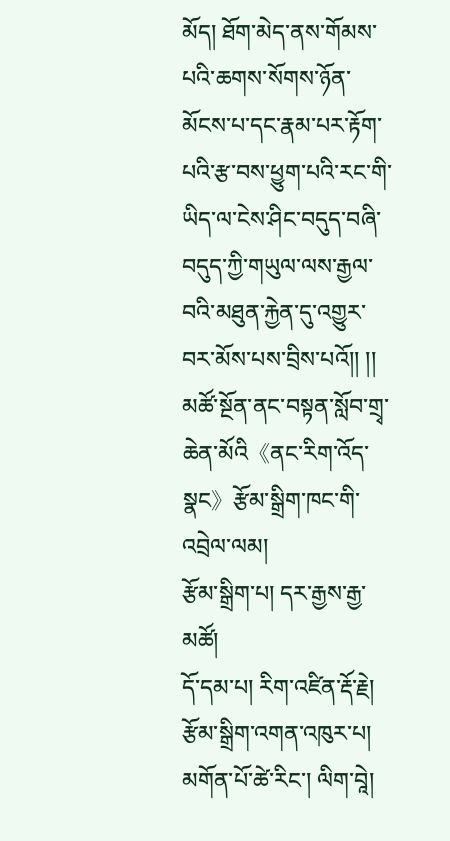མོད། ཐོག་མེད་ནས་གོམས་པའི་ཆགས་སོགས་ཉོན་མོངས་པ་དང་རྣམ་པར་རྟོག་པའི་རྩ་བས་ཕྱུག་པའི་རང་གི་ཡིད་ལ་ངེས་ཤིང་བདུད་བཞི་བདུད་ཀྱི་གཡུལ་ལས་རྒྱལ་བའི་མཐུན་རྐྱེན་དུ་འགྱུར་བར་མོས་པས་བྲིས་པའོ།། །།
མཚོ་སྔོན་ནང་བསྟན་སློབ་གྲྭ་ཆེན་མོའི《ནང་རིག་འོད་སྣང》རྩོམ་སྒྲིག་ཁང་གི་འབྲེལ་ལམ།
རྩོམ་སྒྲིག་པ། དར་རྒྱས་རྒྱ་མཚོ།
དོ་དམ་པ། རིག་འཛིན་རྡོ་རྗེ།
རྩོམ་སྒྲིག་འགན་འཁུར་པ། མགོན་པོ་ཚེ་རིང་། ལིག་བཱེ།